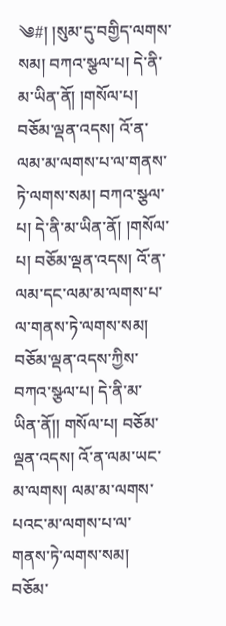༄#། །སུམ་དུ་བགྱིད་ལགས་སམ། བཀའ་སྩལ་པ། དེ་ནི་མ་ཡིན་ནོ། །གསོལ་པ། བཅོམ་ལྡན་འདས། འོ་ན་ལམ་མ་ལགས་པ་ལ་གནས་ཏེ་ལགས་སམ། བཀའ་སྩལ་པ། དེ་ནི་མ་ཡིན་ནོ། །གསོལ་པ། བཅོམ་ལྡན་འདས། འོ་ན་ལམ་དང་ལམ་མ་ལགས་པ་ལ་གནས་ཏེ་ལགས་སམ། བཅོམ་ལྡན་འདས་ཀྱིས་བཀའ་སྩལ་པ། དེ་ནི་མ་ཡིན་ནོ།། གསོལ་པ། བཅོམ་ལྡན་འདས། འོ་ན་ལམ་ཡང་མ་ལགས། ལམ་མ་ལགས་པའང་མ་ལགས་པ་ལ་གནས་ཏེ་ལགས་སམ། བཅོམ་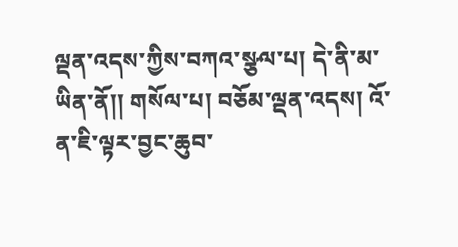ལྡན་འདས་ཀྱིས་བཀའ་སྩལ་པ། དེ་ནི་མ་ཡིན་ནོ།། གསོལ་པ། བཅོམ་ལྡན་འདས། འོ་ན་ཇི་ལྟར་བྱང་ཆུབ་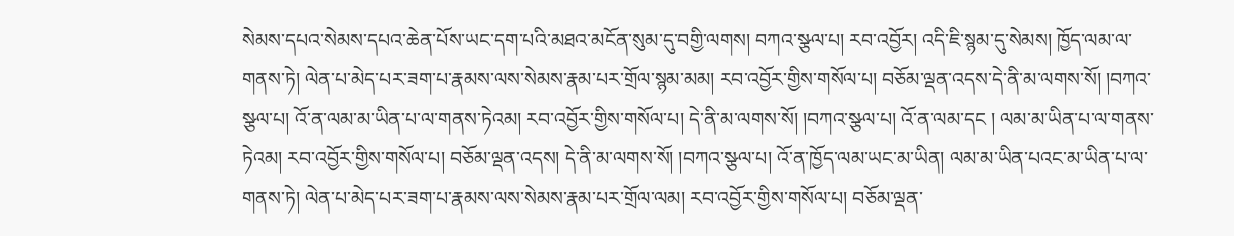སེམས་དཔའ་སེམས་དཔའ་ཆེན་པོས་ཡང་དག་པའི་མཐའ་མངོན་སུམ་དུ་བགྱི་ལགས། བཀའ་སྩལ་པ། རབ་འབྱོར། འདི་ཇི་སྙམ་དུ་སེམས། ཁྱོད་ལམ་ལ་གནས་ཏེ། ལེན་པ་མེད་པར་ཟག་པ་རྣམས་ལས་སེམས་རྣམ་པར་གྲོལ་སྙམ་མམ། རབ་འབྱོར་གྱིས་གསོལ་པ། བཅོམ་ལྡན་འདས་དེ་ནི་མ་ལགས་སོ། །བཀའ་སྩལ་པ། འོ་ན་ལམ་མ་ཡིན་པ་ལ་གནས་ཏེའམ། རབ་འབྱོར་གྱིས་གསོལ་པ། དེ་ནི་མ་ལགས་སོ། །བཀའ་སྩལ་པ། འོ་ན་ལམ་དང ། ལམ་མ་ཡིན་པ་ལ་གནས་ཏེའམ། རབ་འབྱོར་གྱིས་གསོལ་པ། བཅོམ་ལྡན་འདས། དེ་ནི་མ་ལགས་སོ། །བཀའ་སྩལ་པ། འོ་ན་ཁྱོད་ལམ་ཡང་མ་ཡིན། ལམ་མ་ཡིན་པའང་མ་ཡིན་པ་ལ་
གནས་ཏེ། ལེན་པ་མེད་པར་ཟག་པ་རྣམས་ལས་སེམས་རྣམ་པར་གྲོལ་ལམ། རབ་འབྱོར་གྱིས་གསོལ་པ། བཅོམ་ལྡན་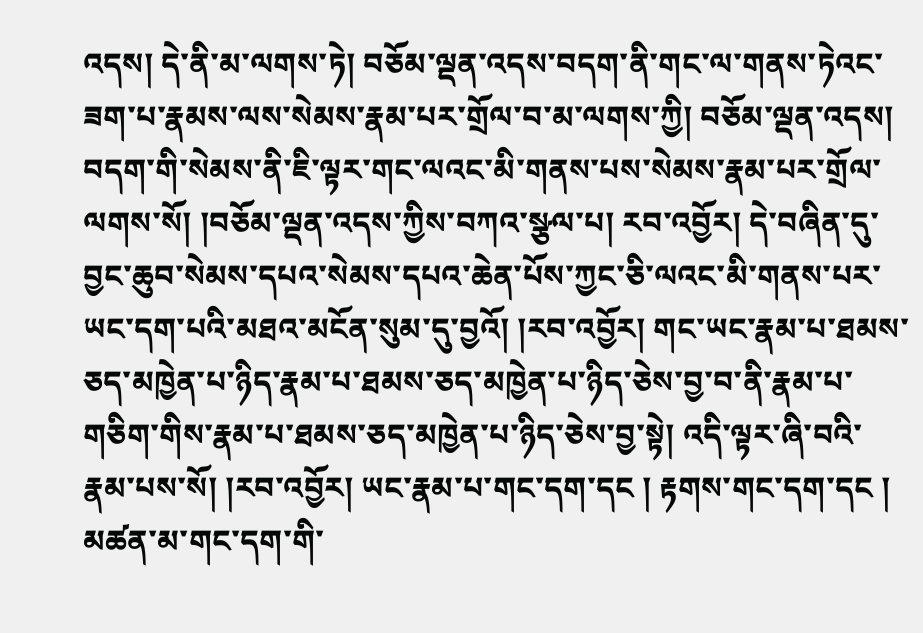འདས། དེ་ནི་མ་ལགས་ཏེ། བཅོམ་ལྡན་འདས་བདག་ནི་གང་ལ་གནས་ཏེའང་ཟག་པ་རྣམས་ལས་སེམས་རྣམ་པར་གྲོལ་བ་མ་ལགས་ཀྱི། བཅོམ་ལྡན་འདས། བདག་གི་སེམས་ནི་ཇི་ལྟར་གང་ལའང་མི་གནས་པས་སེམས་རྣམ་པར་གྲོལ་ལགས་སོ། །བཅོམ་ལྡན་འདས་ཀྱིས་བཀའ་སྩལ་པ། རབ་འབྱོར། དེ་བཞིན་དུ་བྱང་ཆུབ་སེམས་དཔའ་སེམས་དཔའ་ཆེན་པོས་ཀྱང་ཅི་ལའང་མི་གནས་པར་ཡང་དག་པའི་མཐའ་མངོན་སུམ་དུ་བྱའོ། །རབ་འབྱོར། གང་ཡང་རྣམ་པ་ཐམས་ཅད་མཁྱེན་པ་ཉིད་རྣམ་པ་ཐམས་ཅད་མཁྱེན་པ་ཉིད་ཅེས་བྱ་བ་ནི་རྣམ་པ་གཅིག་གིས་རྣམ་པ་ཐམས་ཅད་མཁྱེན་པ་ཉིད་ཅེས་བྱ་སྟེ། འདི་ལྟར་ཞི་བའི་རྣམ་པས་སོ། །རབ་འབྱོར། ཡང་རྣམ་པ་གང་དག་དང ། རྟགས་གང་དག་དང ། མཚན་མ་གང་དག་གི་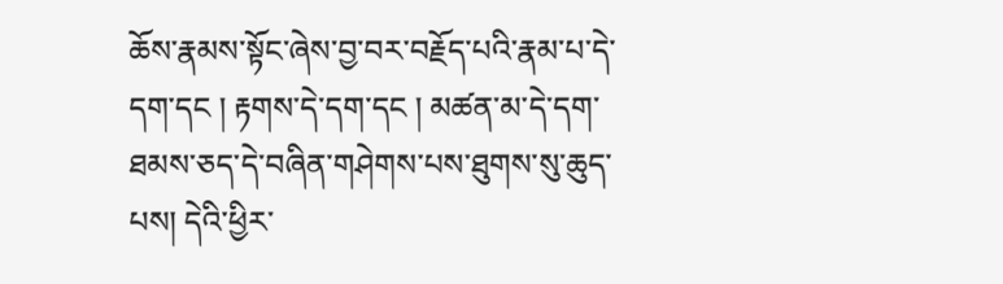ཆོས་རྣམས་སྟོང་ཞེས་བྱ་བར་བརྗོད་པའི་རྣམ་པ་དེ་དག་དང ། རྟགས་དེ་དག་དང ། མཚན་མ་དེ་དག་ཐམས་ཅད་དེ་བཞིན་གཤེགས་པས་ཐུགས་སུ་ཆུད་པས། དེའི་ཕྱིར་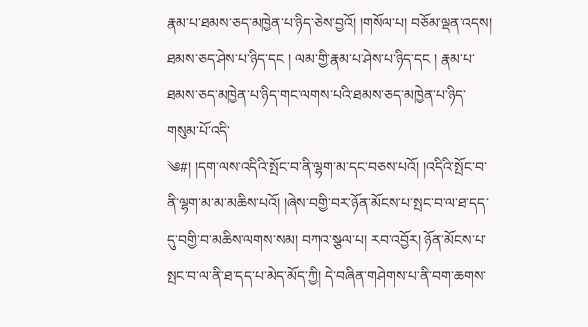རྣམ་པ་ཐམས་ཅད་མཁྱེན་པ་ཉིད་ཅེས་བྱའོ། །གསོལ་པ། བཅོམ་ལྡན་འདས། ཐམས་ཅད་ཤེས་པ་ཉིད་དང ། ལམ་གྱི་རྣམ་པ་ཤེས་པ་ཉིད་དང ། རྣམ་པ་ཐམས་ཅད་མཁྱེན་པ་ཉིད་གང་ལགས་པའི་ཐམས་ཅད་མཁྱེན་པ་ཉིད་གསུམ་པོ་འདི་
༄#། །དག་ལས་འདིའི་སྤོང་བ་ནི་ལྷག་མ་དང་བཅས་པའོ། །འདིའི་སྤོང་བ་ནི་ལྷག་མ་མ་མཆིས་པའོ། །ཞེས་བགྱི་བར་ཉོན་མོངས་པ་སྤང་བ་ལ་ཐ་དད་དུ་བགྱི་བ་མཆིས་ལགས་སམ། བཀའ་སྩལ་པ། རབ་འབྱོར། ཉོན་མོངས་པ་སྤང་བ་ལ་ནི་ཐ་དད་པ་མེད་མོད་ཀྱི། དེ་བཞིན་གཤེགས་པ་ནི་བག་ཆགས་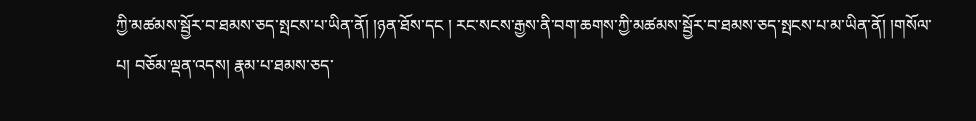ཀྱི་མཚམས་སྦྱོར་བ་ཐམས་ཅད་སྤངས་པ་ཡིན་ནོ། །ཉན་ཐོས་དང ། རང་སངས་རྒྱས་ནི་བག་ཆགས་ཀྱི་མཚམས་སྦྱོར་བ་ཐམས་ཅད་སྤངས་པ་མ་ཡིན་ནོ། །གསོལ་པ། བཅོམ་ལྡན་འདས། རྣམ་པ་ཐམས་ཅད་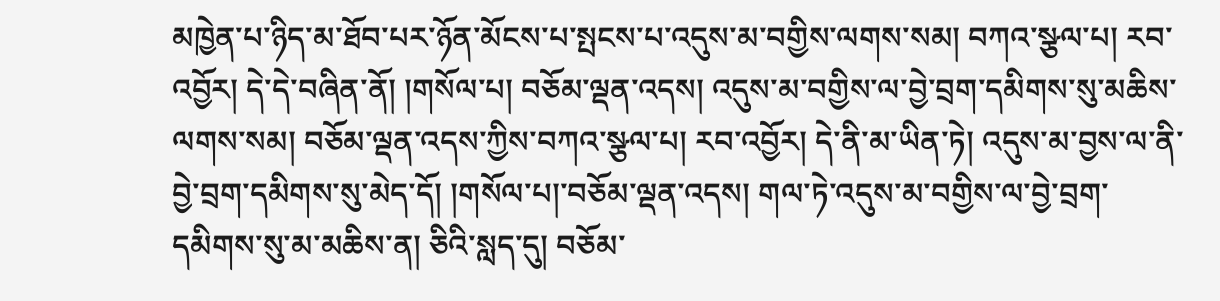མཁྱེན་པ་ཉིད་མ་ཐོབ་པར་ཉོན་མོངས་པ་སྤངས་པ་འདུས་མ་བགྱིས་ལགས་སམ། བཀའ་སྩལ་པ། རབ་འབྱོར། དེ་དེ་བཞིན་ནོ། །གསོལ་པ། བཅོམ་ལྡན་འདས། འདུས་མ་བགྱིས་ལ་བྱེ་བྲག་དམིགས་སུ་མཆིས་ལགས་སམ། བཅོམ་ལྡན་འདས་ཀྱིས་བཀའ་སྩལ་པ། རབ་འབྱོར། དེ་ནི་མ་ཡིན་ཏེ། འདུས་མ་བྱས་ལ་ནི་བྱེ་བྲག་དམིགས་སུ་མེད་དོ། །གསོལ་པ།་བཅོམ་ལྡན་འདས། གལ་ཏེ་འདུས་མ་བགྱིས་ལ་བྱེ་བྲག་དམིགས་སུ་མ་མཆིས་ན། ཅིའི་སླད་དུ། བཅོམ་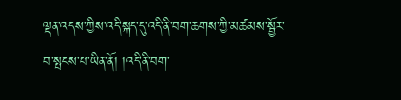ལྡན་འདས་ཀྱིས་འདི་སྐད་དུ་འདི་ནི་བག་ཆགས་ཀྱི་མཚམས་སྦྱོར་བ་སྤངས་པ་ཡིན་ནོ། །འདི་ནི་བག་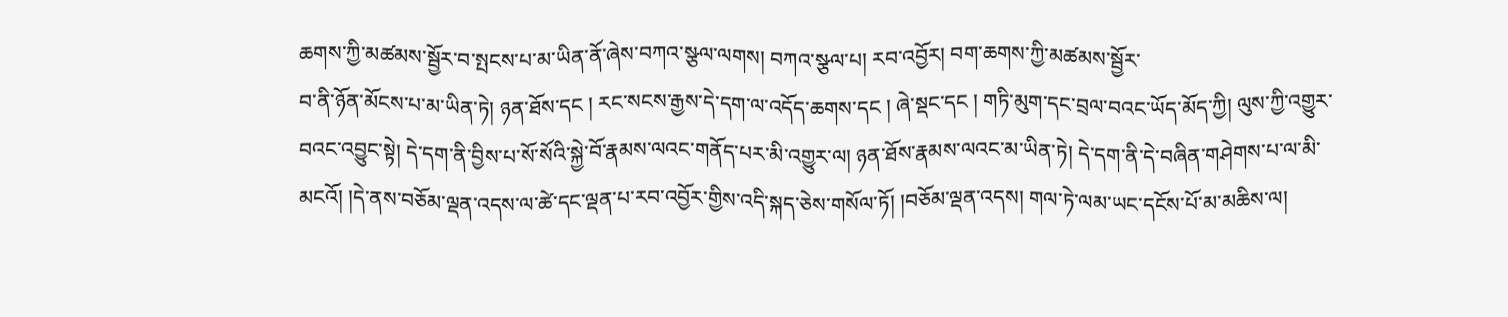ཆགས་ཀྱི་མཚམས་སྦྱོར་བ་སྤངས་པ་མ་ཡིན་ནོ་ཞེས་བཀའ་སྩལ་ལགས། བཀའ་སྩལ་པ། རབ་འབྱོར། བག་ཆགས་ཀྱི་མཚམས་སྦྱོར་
བ་ནི་ཉོན་མོངས་པ་མ་ཡིན་ཏེ། ཉན་ཐོས་དང ། རང་སངས་རྒྱས་དེ་དག་ལ་འདོད་ཆགས་དང ། ཞེ་སྡང་དང ། གཏི་མུག་དང་བྲལ་བའང་ཡོད་མོད་ཀྱི། ལུས་ཀྱི་འགྱུར་བའང་འབྱུང་སྟེ། དེ་དག་ནི་བྱིས་པ་སོ་སོའི་སྐྱེ་བོ་རྣམས་ལའང་གནོད་པར་མི་འགྱུར་ལ། ཉན་ཐོས་རྣམས་ལའང་མ་ཡིན་ཏེ། དེ་དག་ནི་དེ་བཞིན་གཤེགས་པ་ལ་མི་མངའོ། །དེ་ནས་བཅོམ་ལྡན་འདས་ལ་ཚེ་དང་ལྡན་པ་རབ་འབྱོར་གྱིས་འདི་སྐད་ཅེས་གསོལ་ཏོ། །བཅོམ་ལྡན་འདས། གལ་ཏེ་ལམ་ཡང་དངོས་པོ་མ་མཆིས་ལ།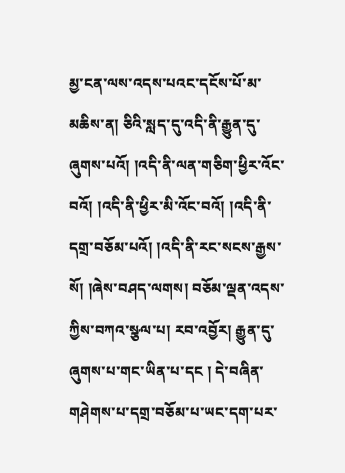མྱ་ངན་ལས་འདས་པའང་དངོས་པོ་མ་མཆིས་ན། ཅིའི་སླད་དུ་འདི་ནི་རྒྱུན་དུ་ཞུགས་པའོ། །འདི་ནི་ལན་གཅིག་ཕྱིར་འོང་བའོ། །འདི་ནི་ཕྱིར་མི་འོང་བའོ། །འདི་ནི་དགྲ་བཅོམ་པའོ། །འདི་ནི་རང་སངས་རྒྱས་སོ། །ཞེས་བཤད་ལགས། བཅོམ་ལྡན་འདས་ཀྱིས་བཀའ་སྩལ་པ། རབ་འབྱོར། རྒྱུན་དུ་ཞུགས་པ་གང་ཡིན་པ་དང ། དེ་བཞིན་གཤེགས་པ་དགྲ་བཅོམ་པ་ཡང་དག་པར་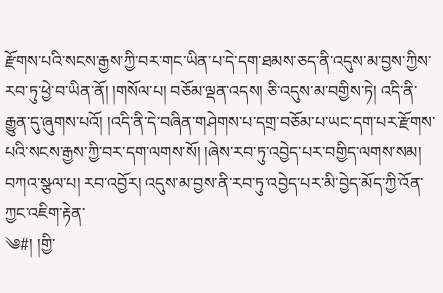རྫོགས་པའི་སངས་རྒྱས་ཀྱི་བར་གང་ཡིན་པ་དེ་དག་ཐམས་ཅད་ནི་འདུས་མ་བྱས་ཀྱིས་རབ་ཏུ་ཕྱེ་བ་ཡིན་ནོ། །གསོལ་པ། བཅོམ་ལྡན་འདས། ཅི་འདུས་མ་བགྱིས་ཏེ། འདི་ནི་རྒྱུན་དུ་ཞུགས་པའོ། །འདི་ནི་དེ་བཞིན་གཤེགས་པ་དགྲ་བཅོམ་པ་ཡང་དག་པར་རྫོགས་པའི་སངས་རྒྱས་ཀྱི་བར་དག་ལགས་སོ། །ཞེས་རབ་ཏུ་འབྱེད་པར་བགྱིད་ལགས་སམ། བཀའ་སྩལ་པ། རབ་འབྱོར། འདུས་མ་བྱས་ནི་རབ་ཏུ་འབྱེད་པར་མི་བྱེད་མོད་ཀྱི་འོན་ཀྱང་འཇིག་རྟེན་
༄#། །གྱི་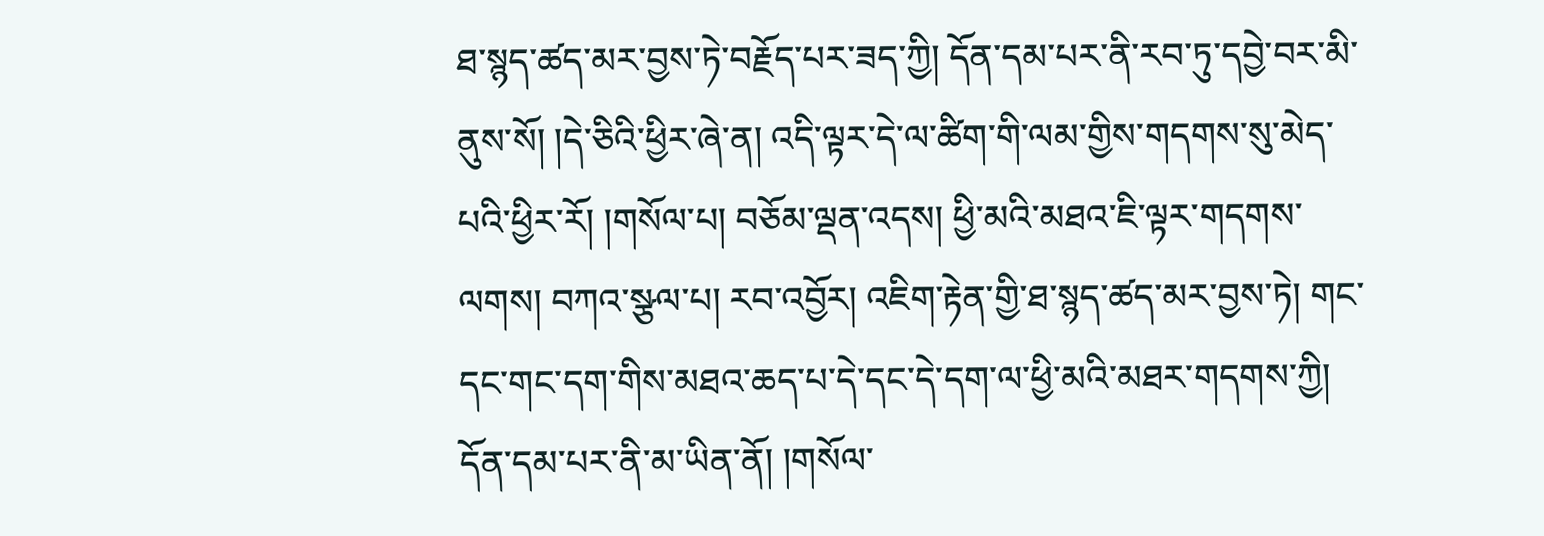ཐ་སྙད་ཚད་མར་བྱས་ཏེ་བརྗོད་པར་ཟད་ཀྱི། དོན་དམ་པར་ནི་རབ་ཏུ་དབྱེ་བར་མི་ནུས་སོ། །དེ་ཅིའི་ཕྱིར་ཞེ་ན། འདི་ལྟར་དེ་ལ་ཚིག་གི་ལམ་གྱིས་གདགས་སུ་མེད་པའི་ཕྱིར་རོ། །གསོལ་པ། བཅོམ་ལྡན་འདས། ཕྱི་མའི་མཐའ་ཇི་ལྟར་གདགས་ལགས། བཀའ་སྩལ་པ། རབ་འབྱོར། འཇིག་རྟེན་གྱི་ཐ་སྙད་ཚད་མར་བྱས་ཏེ། གང་དང་གང་དག་གིས་མཐའ་ཆད་པ་དེ་དང་དེ་དག་ལ་ཕྱི་མའི་མཐར་གདགས་ཀྱི། དོན་དམ་པར་ནི་མ་ཡིན་ནོ། །གསོལ་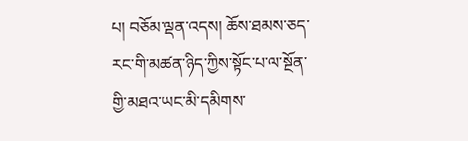པ། བཅོམ་ལྡན་འདས། ཆོས་ཐམས་ཅད་རང་གི་མཚན་ཉིད་ཀྱིས་སྟོང་པ་ལ་སྔོན་གྱི་མཐའ་ཡང་མི་དམིགས་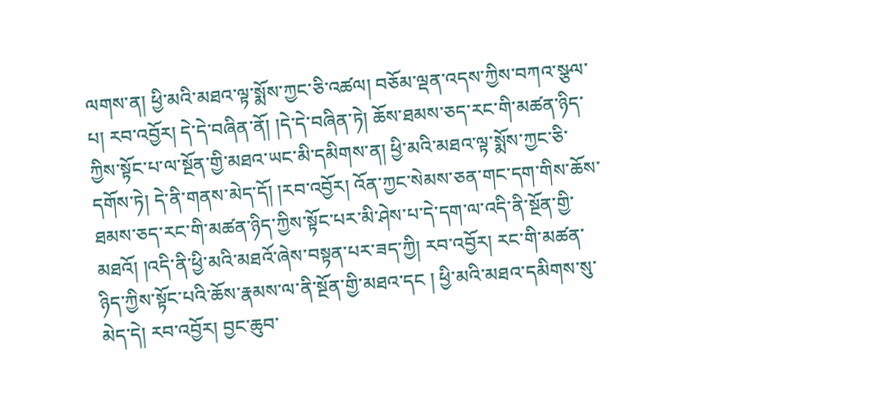ལགས་ན། ཕྱི་མའི་མཐའ་ལྟ་སྨོས་ཀྱང་ཅི་འཚལ། བཅོམ་ལྡན་འདས་ཀྱིས་བཀའ་སྩལ་པ། རབ་འབྱོར། དེ་དེ་བཞིན་ནོ། །དེ་དེ་བཞིན་ཏེ། ཆོས་ཐམས་ཅད་རང་གི་མཚན་ཉིད་ཀྱིས་སྟོང་པ་ལ་སྔོན་གྱི་མཐའ་ཡང་མི་དམིགས་ན། ཕྱི་མའི་མཐའ་ལྟ་སྨོས་ཀྱང་ཅི་དགོས་ཏེ། དེ་ནི་གནས་མེད་དོ། །རབ་འབྱོར། འོན་ཀྱང་སེམས་ཅན་གང་དག་གིས་ཆོས་ཐམས་ཅད་རང་གི་མཚན་ཉིད་ཀྱིས་སྟོང་པར་མི་ཤེས་པ་དེ་དག་ལ་འདི་ནི་སྔོན་གྱི་མཐའོ། །འདི་ནི་ཕྱི་མའི་མཐའོ་ཞེས་བསྟན་པར་ཟད་ཀྱི། རབ་འབྱོར། རང་གི་མཚན་ཉིད་ཀྱིས་སྟོང་པའི་ཆོས་རྣམས་ལ་ནི་སྔོན་གྱི་མཐའ་དང ། ཕྱི་མའི་མཐའ་དམིགས་སུ་མེད་དེ། རབ་འབྱོར། བྱང་ཆུབ་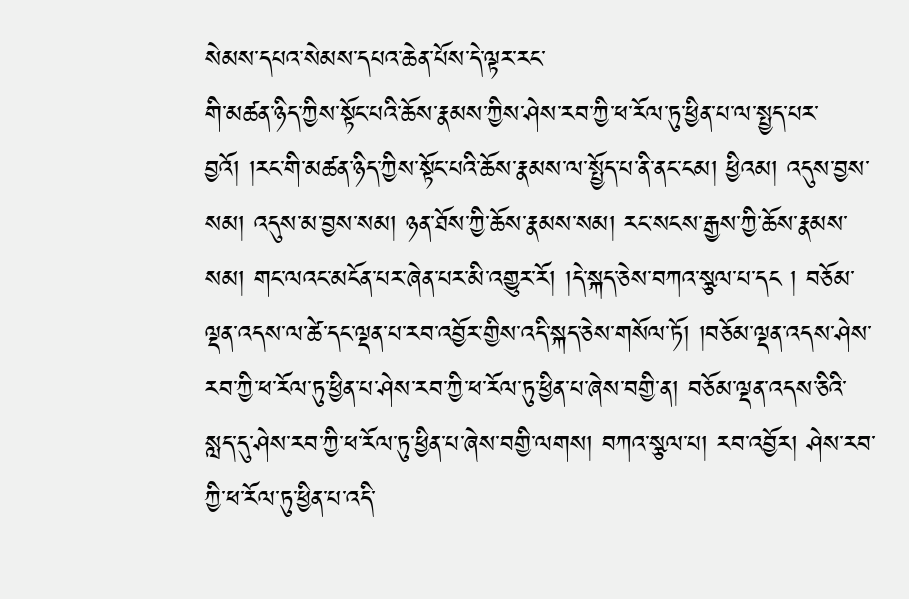སེམས་དཔའ་སེམས་དཔའ་ཆེན་པོས་དེ་ལྟར་རང་
གི་མཚན་ཉིད་ཀྱིས་སྟོང་པའི་ཆོས་རྣམས་ཀྱིས་ཤེས་རབ་ཀྱི་ཕ་རོལ་ཏུ་ཕྱིན་པ་ལ་སྤྱད་པར་བྱའོ། །རང་གི་མཚན་ཉིད་ཀྱིས་སྟོང་པའི་ཆོས་རྣམས་ལ་སྤྱོད་པ་ནི་ནང་ངམ། ཕྱིའམ། འདུས་བྱས་སམ། འདུས་མ་བྱས་སམ། ཉན་ཐོས་ཀྱི་ཆོས་རྣམས་སམ། རང་སངས་རྒྱས་ཀྱི་ཆོས་རྣམས་སམ། གང་ལའང་མངོན་པར་ཞེན་པར་མི་འགྱུར་རོ། །དེ་སྐད་ཅེས་བཀའ་སྩལ་པ་དང ། བཅོམ་ལྡན་འདས་ལ་ཚེ་དང་ལྡན་པ་རབ་འབྱོར་གྱིས་འདི་སྐད་ཅེས་གསོལ་ཏོ། །བཅོམ་ལྡན་འདས་ཤེས་རབ་ཀྱི་ཕ་རོལ་ཏུ་ཕྱིན་པ་ཤེས་རབ་ཀྱི་ཕ་རོལ་ཏུ་ཕྱིན་པ་ཞེས་བགྱི་ན། བཅོམ་ལྡན་འདས་ཅིའི་སླད་དུ་ཤེས་རབ་ཀྱི་ཕ་རོལ་ཏུ་ཕྱིན་པ་ཞེས་བགྱི་ལགས། བཀའ་སྩལ་པ། རབ་འབྱོར། ཤེས་རབ་ཀྱི་ཕ་རོལ་ཏུ་ཕྱིན་པ་འདི་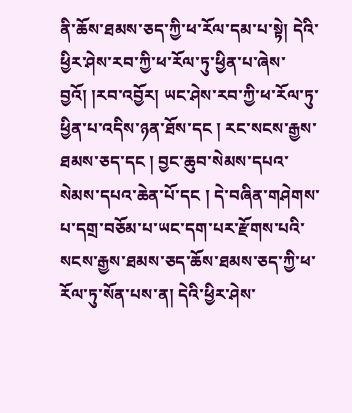ནི་ཆོས་ཐམས་ཅད་ཀྱི་ཕ་རོལ་དམ་པ་སྟེ། དེའི་ཕྱིར་ཤེས་རབ་ཀྱི་ཕ་རོལ་ཏུ་ཕྱིན་པ་ཞེས་བྱའོ། །རབ་འབྱོར། ཡང་ཤེས་རབ་ཀྱི་ཕ་རོལ་ཏུ་ཕྱིན་པ་འདིས་ཉན་ཐོས་དང ། རང་སངས་རྒྱས་ཐམས་ཅད་དང ། བྱང་ཆུབ་སེམས་དཔའ་སེམས་དཔའ་ཆེན་པོ་དང ། དེ་བཞིན་གཤེགས་པ་དགྲ་བཅོམ་པ་ཡང་དག་པར་རྫོགས་པའི་སངས་རྒྱས་ཐམས་ཅད་ཆོས་ཐམས་ཅད་ཀྱི་ཕ་རོལ་ཏུ་སོན་པས་ན། དེའི་ཕྱིར་ཤེས་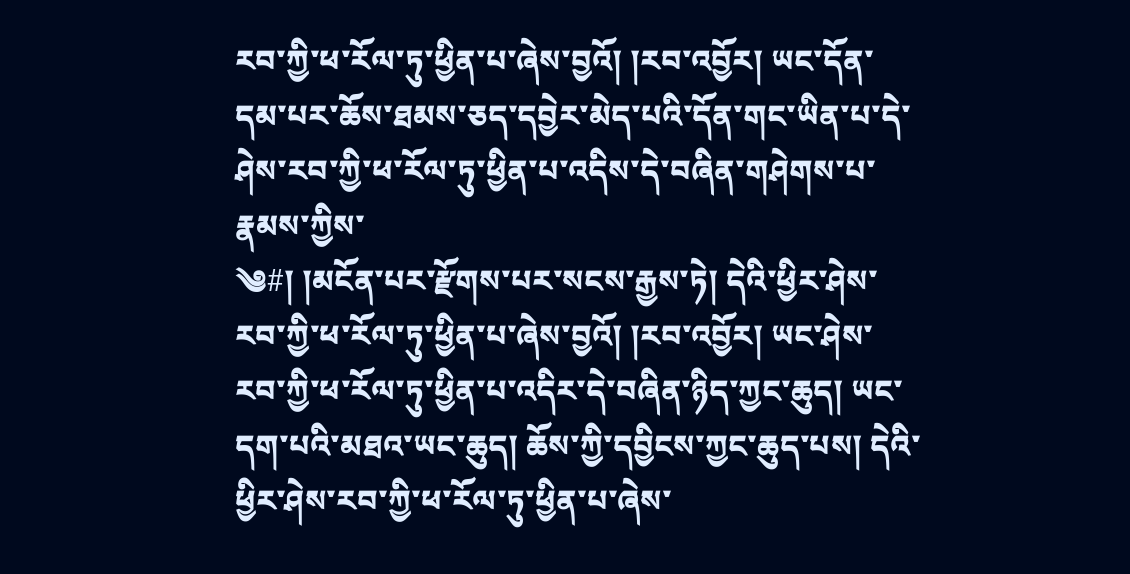རབ་ཀྱི་ཕ་རོལ་ཏུ་ཕྱིན་པ་ཞེས་བྱའོ། །རབ་འབྱོར། ཡང་དོན་དམ་པར་ཆོས་ཐམས་ཅད་དབྱེར་མེད་པའི་དོན་གང་ཡིན་པ་དེ་ཤེས་རབ་ཀྱི་ཕ་རོལ་ཏུ་ཕྱིན་པ་འདིས་དེ་བཞིན་གཤེགས་པ་རྣམས་ཀྱིས་
༄#། །མངོན་པར་རྫོགས་པར་སངས་རྒྱས་ཏེ། དེའི་ཕྱིར་ཤེས་རབ་ཀྱི་ཕ་རོལ་ཏུ་ཕྱིན་པ་ཞེས་བྱའོ། །རབ་འབྱོར། ཡང་ཤེས་རབ་ཀྱི་ཕ་རོལ་ཏུ་ཕྱིན་པ་འདིར་དེ་བཞིན་ཉིད་ཀྱང་ཆུད། ཡང་དག་པའི་མཐའ་ཡང་ཆུད། ཆོས་ཀྱི་དབྱིངས་ཀྱང་ཆུད་པས། དེའི་ཕྱིར་ཤེས་རབ་ཀྱི་ཕ་རོལ་ཏུ་ཕྱིན་པ་ཞེས་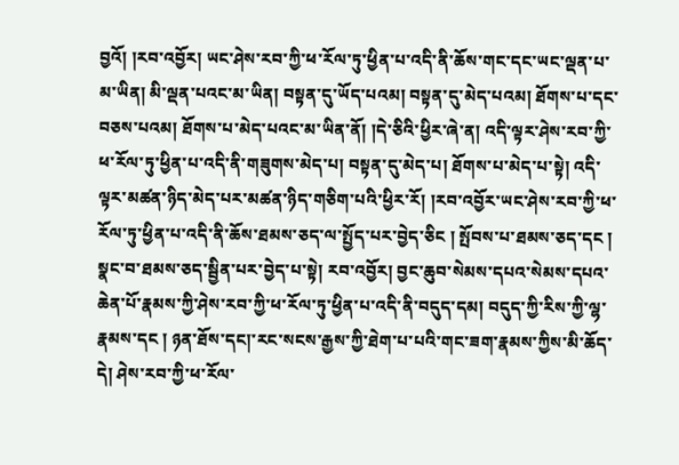བྱའོ། །རབ་འབྱོར། ཡང་ཤེས་རབ་ཀྱི་ཕ་རོལ་ཏུ་ཕྱིན་པ་འདི་ནི་ཆོས་གང་དང་ཡང་ལྡན་པ་མ་ཡིན། མི་ལྡན་པའང་མ་ཡིན། བསྟན་དུ་ཡོད་པའམ། བསྟན་དུ་མེད་པའམ། ཐོགས་པ་དང་བཅས་པའམ། ཐོགས་པ་མེད་པའང་མ་ཡིན་ནོ། །དེ་ཅིའི་ཕྱིར་ཞེ་ན། འདི་ལྟར་ཤེས་རབ་ཀྱི་ཕ་རོལ་ཏུ་ཕྱིན་པ་འདི་ནི་གཟུགས་མེད་པ། བསྟན་དུ་མེད་པ། ཐོགས་པ་མེད་པ་སྟེ། འདི་ལྟར་མཚན་ཉིད་མེད་པར་མཚན་ཉིད་གཅིག་པའི་ཕྱིར་རོ། །རབ་འབྱོར་ཡང་ཤེས་རབ་ཀྱི་ཕ་རོལ་ཏུ་ཕྱིན་པ་འདི་ནི་ཆོས་ཐམས་ཅད་ལ་སྤྱོད་པར་བྱེད་ཅིང ། སྤོབས་པ་ཐམས་ཅད་དང ། སྣང་བ་ཐམས་ཅད་སྦྱིན་པར་བྱེད་པ་སྟེ། རབ་འབྱོར། བྱང་ཆུབ་སེམས་དཔའ་སེམས་དཔའ་ཆེན་པོ་རྣམས་ཀྱི་ཤེས་རབ་ཀྱི་ཕ་རོལ་ཏུ་ཕྱིན་པ་འདི་ནི་བདུད་དམ། བདུད་ཀྱི་རིས་ཀྱི་ལྷ་རྣམས་དང ། ཉན་ཐོས་དང།་རང་སངས་རྒྱས་ཀྱི་ཐེག་པ་པའི་གང་ཟག་རྣམས་ཀྱིས་མི་ཆོད་དེ། ཤེས་རབ་ཀྱི་ཕ་རོལ་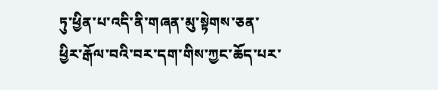ཏུ་ཕྱིན་པ་འདི་ནི་གཞན་མུ་སྟེགས་ཅན་ཕྱིར་རྒོལ་བའི་བར་དག་གིས་ཀྱང་ཆོད་པར་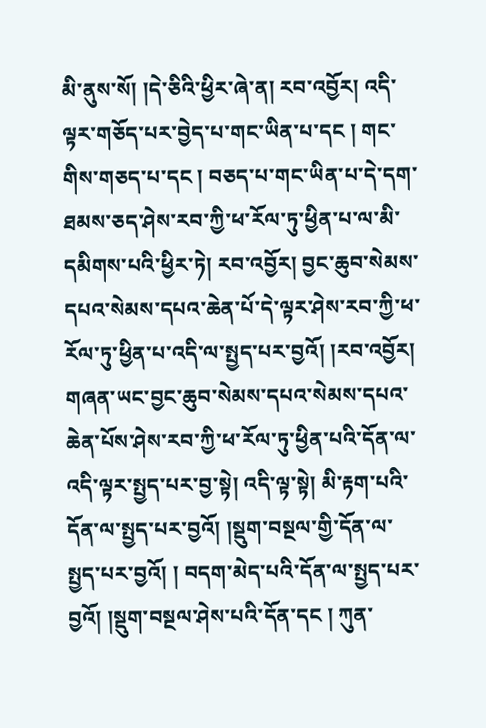མི་ནུས་སོ། །དེ་ཅིའི་ཕྱིར་ཞེ་ན། རབ་འབྱོར། འདི་ལྟར་གཅོད་པར་བྱེད་པ་གང་ཡིན་པ་དང ། གང་གིས་གཅད་པ་དང ། བཅད་པ་གང་ཡིན་པ་དེ་དག་ཐམས་ཅད་ཤེས་རབ་ཀྱི་ཕ་རོལ་ཏུ་ཕྱིན་པ་ལ་མི་དམིགས་པའི་ཕྱིར་ཏེ། རབ་འབྱོར། བྱང་ཆུབ་སེམས་དཔའ་སེམས་དཔའ་ཆེན་པོ་དེ་ལྟར་ཤེས་རབ་ཀྱི་ཕ་རོལ་ཏུ་ཕྱིན་པ་འདི་ལ་སྤྱད་པར་བྱའོ། །རབ་འབྱོར། གཞན་ཡང་བྱང་ཆུབ་སེམས་དཔའ་སེམས་དཔའ་ཆེན་པོས་ཤེས་རབ་ཀྱི་ཕ་རོལ་ཏུ་ཕྱིན་པའི་དོན་ལ་འདི་ལྟར་སྤྱད་པར་བྱ་སྟེ། འདི་ལྟ་སྟེ། མི་རྟག་པའི་དོན་ལ་སྤྱད་པར་བྱའོ། །སྡུག་བསྔལ་གྱི་དོན་ལ་སྤྱད་པར་བྱའོ། ། བདག་མེད་པའི་དོན་ལ་སྤྱད་པར་བྱའོ། །སྡུག་བསྔལ་ཤེས་པའི་དོན་དང ། ཀུན་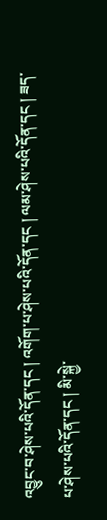འབྱུང་བ་ཤེས་པའི་དོན་དང ། འགོག་པ་ཤེས་པའི་དོན་དང ། ལམ་ཤེས་པའི་དོན་དང ། ཟད་པ་ཤེས་པའི་དོན་དང ། མི་སྐྱེ་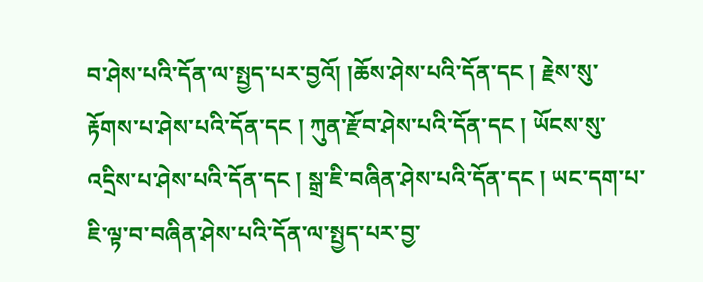བ་ཤེས་པའི་དོན་ལ་སྤྱད་པར་བྱའོ། །ཆོས་ཤེས་པའི་དོན་དང ། རྗེས་སུ་རྟོགས་པ་ཤེས་པའི་དོན་དང ། ཀུན་རྫོབ་ཤེས་པའི་དོན་དང ། ཡོངས་སུ་འདྲིས་པ་ཤེས་པའི་དོན་དང ། སྒྲ་ཇི་བཞིན་ཤེས་པའི་དོན་དང ། ཡང་དག་པ་ཇི་ལྟ་བ་བཞིན་ཤེས་པའི་དོན་ལ་སྤྱད་པར་བྱ་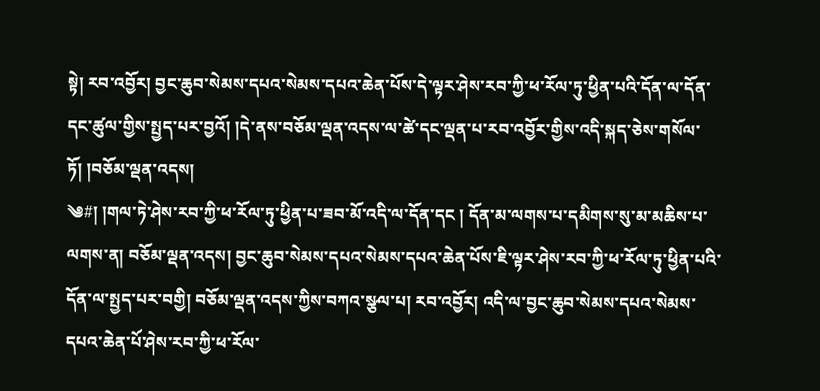སྟེ། རབ་འབྱོར། བྱང་ཆུབ་སེམས་དཔའ་སེམས་དཔའ་ཆེན་པོས་དེ་ལྟར་ཤེས་རབ་ཀྱི་ཕ་རོལ་ཏུ་ཕྱིན་པའི་དོན་ལ་དོན་དང་ཚུལ་གྱིས་སྤྱད་པར་བྱའོ། །དེ་ནས་བཅོམ་ལྡན་འདས་ལ་ཚེ་དང་ལྡན་པ་རབ་འབྱོར་གྱིས་འདི་སྐད་ཅེས་གསོལ་ཏོ། །བཅོམ་ལྡན་འདས།
༄#། །གལ་ཏེ་ཤེས་རབ་ཀྱི་ཕ་རོལ་ཏུ་ཕྱིན་པ་ཟབ་མོ་འདི་ལ་དོན་དང ། དོན་མ་ལགས་པ་དམིགས་སུ་མ་མཆིས་པ་ལགས་ན། བཅོམ་ལྡན་འདས། བྱང་ཆུབ་སེམས་དཔའ་སེམས་དཔའ་ཆེན་པོས་ཇི་ལྟར་ཤེས་རབ་ཀྱི་ཕ་རོལ་ཏུ་ཕྱིན་པའི་དོན་ལ་སྤྱད་པར་བགྱི། བཅོམ་ལྡན་འདས་ཀྱིས་བཀའ་སྩལ་པ། རབ་འབྱོར། འདི་ལ་བྱང་ཆུབ་སེམས་དཔའ་སེམས་དཔའ་ཆེན་པོ་ཤེས་རབ་ཀྱི་ཕ་རོལ་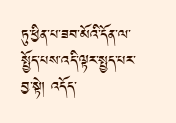ཏུ་ཕྱིན་པ་ཟབ་མོའི་དོན་ལ་སྤྱོད་པས་འདི་ལྟར་སྤྱད་པར་བྱ་སྟེ། འདོད་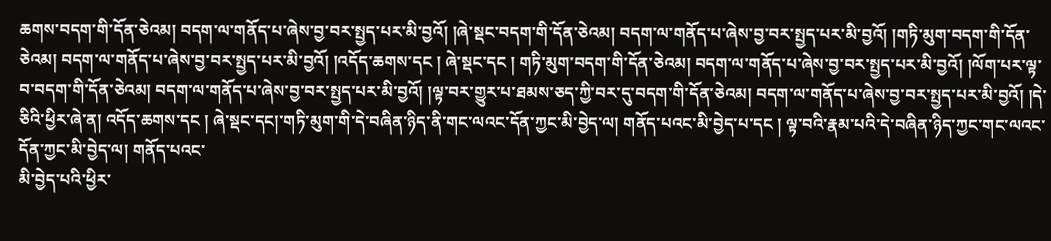ཆགས་བདག་གི་དོན་ཅེའམ། བདག་ལ་གནོད་པ་ཞེས་བྱ་བར་སྤྱད་པར་མི་བྱའོ། །ཞེ་སྡང་བདག་གི་དོན་ཅེའམ། བདག་ལ་གནོད་པ་ཞེས་བྱ་བར་སྤྱད་པར་མི་བྱའོ། །གཏི་མུག་བདག་གི་དོན་ཅེའམ། བདག་ལ་གནོད་པ་ཞེས་བྱ་བར་སྤྱད་པར་མི་བྱའོ། །འདོད་ཆགས་དང ། ཞེ་སྡང་དང ། གཏི་མུག་བདག་གི་དོན་ཅེའམ། བདག་ལ་གནོད་པ་ཞེས་བྱ་བར་སྤྱད་པར་མི་བྱའོ། །ལོག་པར་ལྟ་བ་བདག་གི་དོན་ཅེའམ། བདག་ལ་གནོད་པ་ཞེས་བྱ་བར་སྤྱད་པར་མི་བྱའོ། །ལྟ་བར་གྱུར་པ་ཐམས་ཅད་ཀྱི་བར་དུ་བདག་གི་དོན་ཅེའམ། བདག་ལ་གནོད་པ་ཞེས་བྱ་བར་སྤྱད་པར་མི་བྱའོ། །དེ་ཅིའི་ཕྱིར་ཞེ་ན། འདོད་ཆགས་དང ། ཞེ་སྡང་དང།་གཏི་མུག་གི་དེ་བཞིན་ཉིད་ནི་གང་ལའང་དོན་ཀྱང་མི་བྱེད་ལ། གནོད་པའང་མི་བྱེད་པ་དང ། ལྟ་བའི་རྣམ་པའི་དེ་བཞིན་ཉིད་ཀྱང་གང་ལའང་དོན་ཀྱང་མི་བྱེད་ལ། གནོད་པའང་
མི་བྱེད་པའི་ཕྱིར་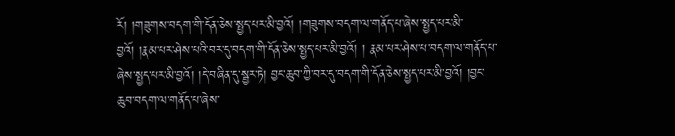རོ། །གཟུགས་བདག་གི་དོན་ཅེས་སྤྱད་པར་མི་བྱའོ། །གཟུགས་བདག་ལ་གནོད་པ་ཞེས་སྤྱད་པར་མི་བྱའོ། །རྣམ་པར་ཤེས་པའི་བར་དུ་བདག་གི་དོན་ཅེས་སྤྱད་པར་མི་བྱའོ། ། རྣམ་པར་ཤེས་པ་བདག་ལ་གནོད་པ་ཞེས་སྤྱད་པར་མི་བྱའོ། །དེ་བཞིན་དུ་སྦྱར་ཏེ། བྱང་ཆུབ་ཀྱི་བར་དུ་བདག་གི་དོན་ཅེས་སྤྱད་པར་མི་བྱའོ། །བྱང་ཆུབ་བདག་ལ་གནོད་པ་ཞེས་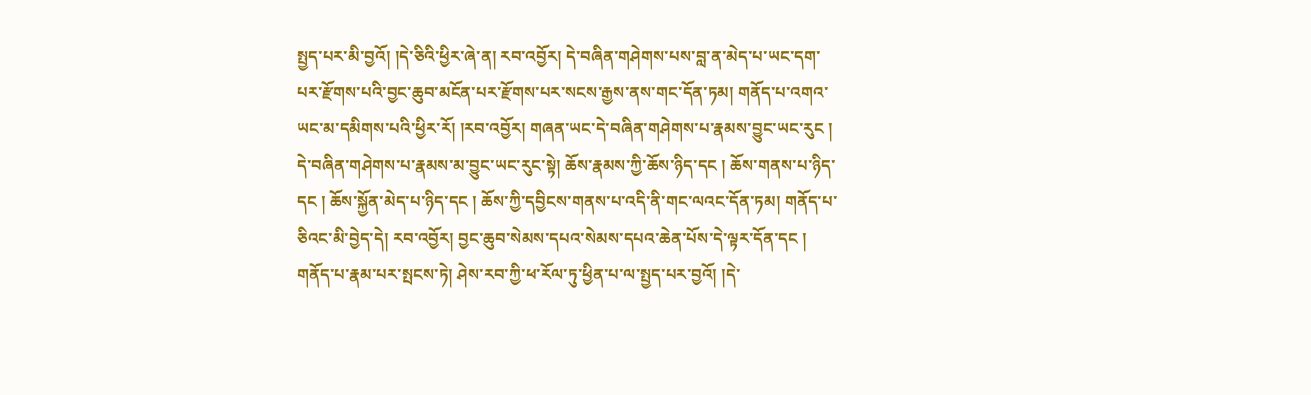སྤྱད་པར་མི་བྱའོ། །དེ་ཅིའི་ཕྱིར་ཞེ་ན། རབ་འབྱོར། དེ་བཞིན་གཤེགས་པས་བླ་ན་མེད་པ་ཡང་དག་པར་རྫོགས་པའི་བྱང་ཆུབ་མངོན་པར་རྫོགས་པར་སངས་རྒྱས་ནས་གང་དོན་ཏམ། གནོད་པ་འགའ་ཡང་མ་དམིགས་པའི་ཕྱིར་རོ། །རབ་འབྱོར། གཞན་ཡང་དེ་བཞིན་གཤེགས་པ་རྣམས་བྱུང་ཡང་རུང ། དེ་བཞིན་གཤེགས་པ་རྣམས་མ་བྱུང་ཡང་རུང་སྟེ། ཆོས་རྣམས་ཀྱི་ཆོས་ཉིད་དང ། ཆོས་གནས་པ་ཉིད་དང ། ཆོས་སྐྱོན་མེད་པ་ཉིད་དང ། ཆོས་ཀྱི་དབྱིངས་གནས་པ་འདི་ནི་གང་ལའང་དོན་ཏམ། གནོད་པ་ཅིའང་མི་བྱེད་དེ། རབ་འབྱོར། བྱང་ཆུབ་སེམས་དཔའ་སེམས་དཔའ་ཆེན་པོས་དེ་ལྟར་དོན་དང ། གནོད་པ་རྣམ་པར་སྤངས་ཏེ། ཤེས་རབ་ཀྱི་ཕ་རོལ་ཏུ་ཕྱིན་པ་ལ་སྤྱད་པར་བྱའོ། །དེ་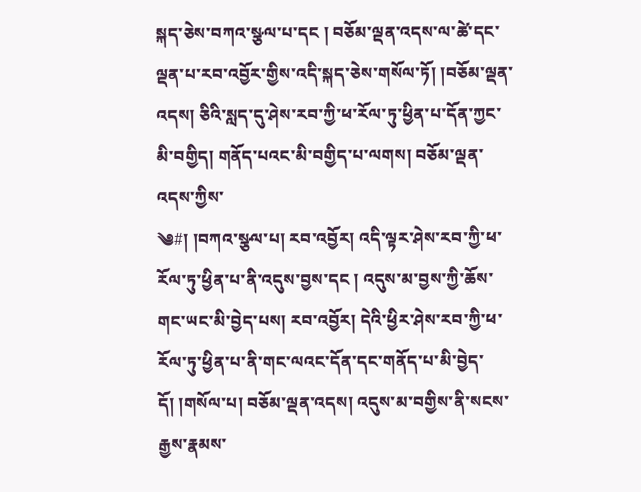སྐད་ཅེས་བཀའ་སྩལ་པ་དང ། བཅོམ་ལྡན་འདས་ལ་ཚེ་དང་ལྡན་པ་རབ་འབྱོར་གྱིས་འདི་སྐད་ཅེས་གསོལ་ཏོ། །བཅོམ་ལྡན་འདས། ཅིའི་སླད་དུ་ཤེས་རབ་ཀྱི་ཕ་རོལ་ཏུ་ཕྱིན་པ་དོན་ཀྱང་མི་བགྱིད། གནོད་པའང་མི་བགྱིད་པ་ལགས། བཅོམ་ལྡན་འདས་ཀྱིས་
༄#། །བཀའ་སྩལ་པ། རབ་འབྱོར། འདི་ལྟར་ཤེས་རབ་ཀྱི་ཕ་རོལ་ཏུ་ཕྱིན་པ་ནི་འདུས་བྱས་དང ། འདུས་མ་བྱས་ཀྱི་ཆོས་གང་ཡང་མི་བྱེད་པས། རབ་འབྱོར། དེའི་ཕྱིར་ཤེས་རབ་ཀྱི་ཕ་རོལ་ཏུ་ཕྱིན་པ་ནི་གང་ལའང་དོན་དང་གནོད་པ་མི་བྱེད་དོ། །གསོལ་པ། བཅོམ་ལྡན་འདས། འདུས་མ་བགྱིས་ནི་སངས་རྒྱས་རྣམས་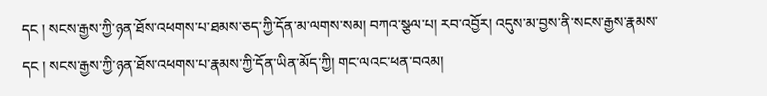དང ། སངས་རྒྱས་ཀྱི་ཉན་ཐོས་འཕགས་པ་ཐམས་ཅད་ཀྱི་དོན་མ་ལགས་སམ། བཀའ་སྩལ་པ། རབ་འབྱོར། འདུས་མ་བྱས་ནི་སངས་རྒྱས་རྣམས་དང ། སངས་རྒྱས་ཀྱི་ཉན་ཐོས་འཕགས་པ་རྣམས་ཀྱི་དོན་ཡིན་མོད་ཀྱི། གང་ལའང་ཕན་བའམ།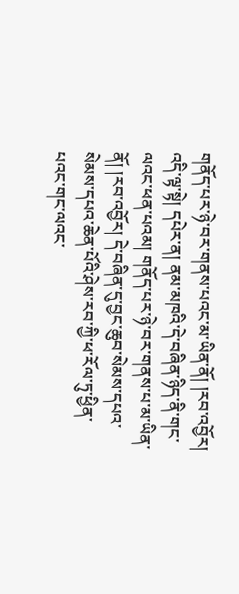གནོད་པར་ཉེ་བར་གནས་པའང་མ་ཡིན་ནོ། །རབ་འབྱོར། འདི་ལྟ་སྟེ། དཔེར་ན། ནམ་མཁའི་དེ་བཞིན་ཉིད་ནི་གང་ལའང་ཕན་པའམ། གནོད་པར་ཉེ་བར་གནས་པ་མ་ཡིན་ནོ། །རབ་འབྱོར། དེ་བཞིན་དུ་བྱང་ཆུབ་སེམས་དཔའ་སེམས་དཔའ་ཆེན་པོའི་ཤེས་རབ་ཀྱི་ཕ་རོལ་ཏུ་ཕྱིན་པའང་གང་ལའང་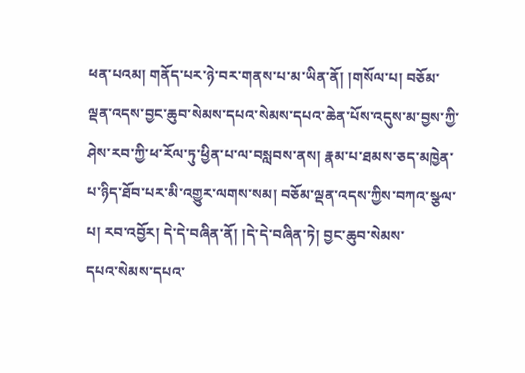ཕན་པའམ། གནོད་པར་ཉེ་བར་གནས་པ་མ་ཡིན་ནོ། །གསོལ་པ། བཅོམ་ལྡན་འདས་བྱང་ཆུབ་སེམས་དཔའ་སེམས་དཔའ་ཆེན་པོས་འདུས་མ་བྱས་ཀྱི་ཤེས་རབ་ཀྱི་ཕ་རོལ་ཏུ་ཕྱིན་པ་ལ་བསླབས་ནས། རྣམ་པ་ཐམས་ཅད་མཁྱེན་པ་ཉིད་ཐོབ་པར་མི་འགྱུར་ལགས་སམ། བཅོམ་ལྡན་འདས་ཀྱིས་བཀའ་སྩལ་པ། རབ་འབྱོར། དེ་དེ་བཞིན་ནོ། །དེ་དེ་བཞིན་ཏེ། བྱང་ཆུབ་སེམས་
དཔའ་སེམས་དཔའ་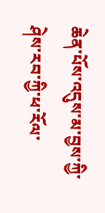ཆེན་པོས་འདུས་མ་བྱས་ཀྱི་ཤེས་རབ་ཀྱི་ཕ་རོལ་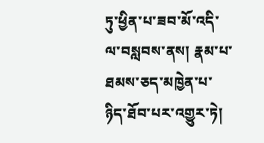ཏུ་ཕྱིན་པ་ཟབ་མོ་འདི་ལ་བསླབས་ནས། རྣམ་པ་ཐམས་ཅད་མཁྱེན་པ་ཉིད་ཐོབ་པར་འགྱུར་ཏེ།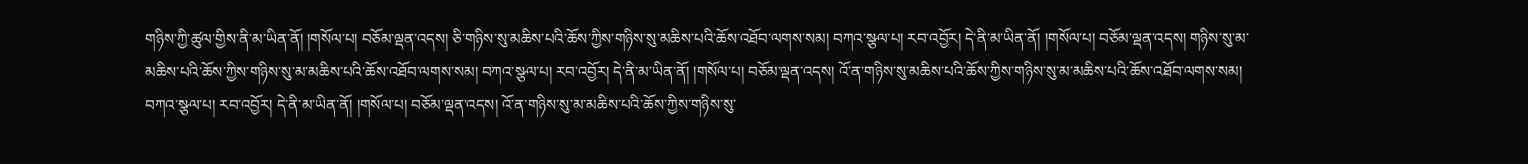གཉིས་ཀྱི་ཚུལ་གྱིས་ནི་མ་ཡིན་ནོ། །གསོལ་པ། བཅོམ་ལྡན་འདས། ཅི་གཉིས་སུ་མཆིས་པའི་ཆོས་ཀྱིས་གཉིས་སུ་མཆིས་པའི་ཆོས་འཐོབ་ལགས་སམ། བཀའ་སྩལ་པ། རབ་འབྱོར། དེ་ནི་མ་ཡིན་ནོ། །གསོལ་པ། བཅོམ་ལྡན་འདས། གཉིས་སུ་མ་མཆིས་པའི་ཆོས་ཀྱིས་གཉིས་སུ་མ་མཆིས་པའི་ཆོས་འཐོབ་ལགས་སམ། བཀའ་སྩལ་པ། རབ་འབྱོར། དེ་ནི་མ་ཡིན་ནོ། །གསོལ་པ། བཅོམ་ལྡན་འདས། འོ་ན་གཉིས་སུ་མཆིས་པའི་ཆོས་ཀྱིས་གཉིས་སུ་མ་མཆིས་པའི་ཆོས་འཐོབ་ལགས་སམ། བཀའ་སྩལ་པ། རབ་འབྱོར། དེ་ནི་མ་ཡིན་ནོ། །གསོལ་པ། བཅོམ་ལྡན་འདས། འོ་ན་གཉིས་སུ་མ་མཆིས་པའི་ཆོས་ཀྱིས་གཉིས་སུ་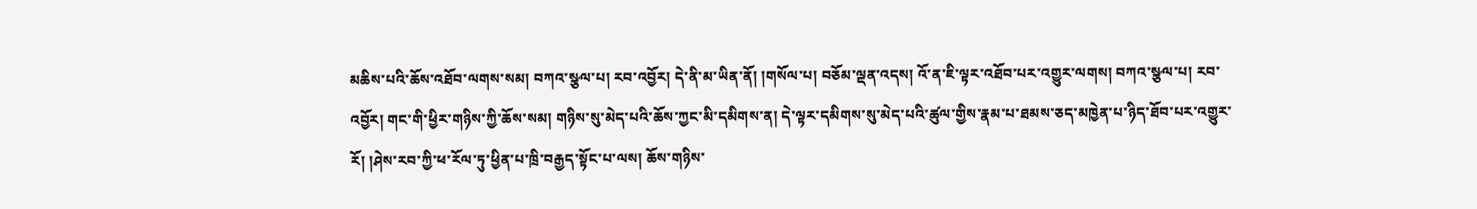མཆིས་པའི་ཆོས་འཐོབ་ལགས་སམ། བཀའ་སྩལ་པ། རབ་འབྱོར། དེ་ནི་མ་ཡིན་ནོ། །གསོལ་པ། བཅོམ་ལྡན་འདས། འོ་ན་ཇི་ལྟར་འཐོབ་པར་འགྱུར་ལགས། བཀའ་སྩལ་པ། རབ་འབྱོར། གང་གི་ཕྱིར་གཉིས་ཀྱི་ཆོས་སམ། གཉིས་སུ་མེད་པའི་ཆོས་ཀྱང་མི་དམིགས་ན། དེ་ལྟར་དམིགས་སུ་མེད་པའི་ཚུལ་གྱིས་རྣམ་པ་ཐམས་ཅད་མཁྱེན་པ་ཉིད་ཐོབ་པར་འགྱུར་རོ། །ཤེས་རབ་ཀྱི་ཕ་རོལ་ཏུ་ཕྱིན་པ་ཁྲི་བརྒྱད་སྟོང་པ་ལས། ཆོས་གཉིས་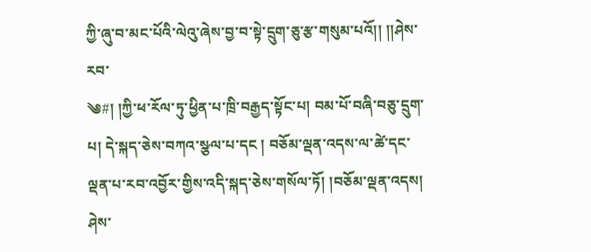ཀྱི་ཞུ་བ་མང་པོའི་ལེའུ་ཞེས་བྱ་བ་སྟེ་དྲུག་ཅུ་རྩ་གསུམ་པའོ།། །།ཤེས་རབ་
༄#། །ཀྱི་ཕ་རོལ་ཏུ་ཕྱིན་པ་ཁྲི་བརྒྱད་སྟོང་པ། བམ་པོ་བཞི་བཅུ་དྲུག་པ། དེ་སྐད་ཅེས་བཀའ་སྩལ་པ་དང ། བཅོམ་ལྡན་འདས་ལ་ཚེ་དང་ལྡན་པ་རབ་འབྱོར་གྱིས་འདི་སྐད་ཅེས་གསོལ་ཏོ། །བཅོམ་ལྡན་འདས། ཤེས་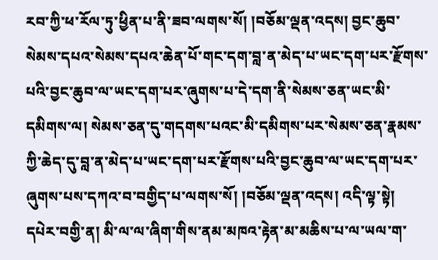རབ་ཀྱི་ཕ་རོལ་ཏུ་ཕྱིན་པ་ནི་ཟབ་ལགས་སོ། །བཅོམ་ལྡན་འདས། བྱང་ཆུབ་སེམས་དཔའ་སེམས་དཔའ་ཆེན་པོ་གང་དག་བླ་ན་མེད་པ་ཡང་དག་པར་རྫོགས་པའི་བྱང་ཆུབ་ལ་ཡང་དག་པར་ཞུགས་པ་དེ་དག་ནི་སེམས་ཅན་ཡང་མི་དམིགས་ལ། སེམས་ཅན་དུ་གདགས་པའང་མི་དམིགས་པར་སེམས་ཅན་རྣམས་ཀྱི་ཆེད་དུ་བླ་ན་མེད་པ་ཡང་དག་པར་རྫོགས་པའི་བྱང་ཆུབ་ལ་ཡང་དག་པར་ཞུགས་པས་དཀའ་བ་བགྱིད་པ་ལགས་སོ། །བཅོམ་ལྡན་འདས། འདི་ལྟ་སྟེ། དཔེར་བགྱི་ན། མི་ལ་ལ་ཞིག་གིས་ནམ་མཁའ་རྟེན་མ་མཆིས་པ་ལ་ཡལ་ག་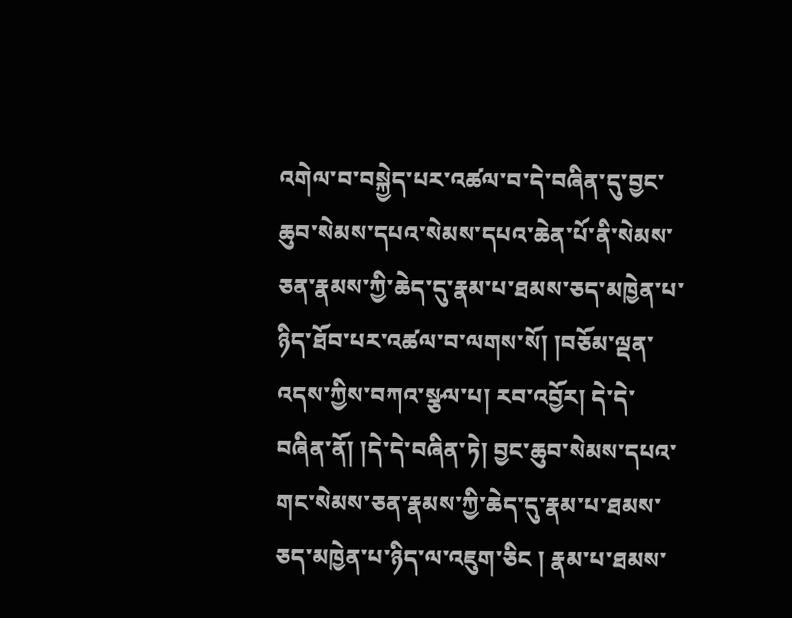འགེལ་བ་བསྐྱེད་པར་འཚལ་བ་དེ་བཞིན་དུ་བྱང་ཆུབ་སེམས་དཔའ་སེམས་དཔའ་ཆེན་པོ་ནི་སེམས་ཅན་རྣམས་ཀྱི་ཆེད་དུ་རྣམ་པ་ཐམས་ཅད་མཁྱེན་པ་ཉིད་ཐོབ་པར་འཚལ་བ་ལགས་སོ། །བཅོམ་ལྡན་འདས་ཀྱིས་བཀའ་སྩལ་པ། རབ་འབྱོར། དེ་དེ་བཞིན་ནོ། །དེ་དེ་བཞིན་ཏེ། བྱང་ཆུབ་སེམས་དཔའ་གང་སེམས་ཅན་རྣམས་ཀྱི་ཆེད་དུ་རྣམ་པ་ཐམས་ཅད་མཁྱེན་པ་ཉིད་ལ་འཇུག་ཅིང ། རྣམ་པ་ཐམས་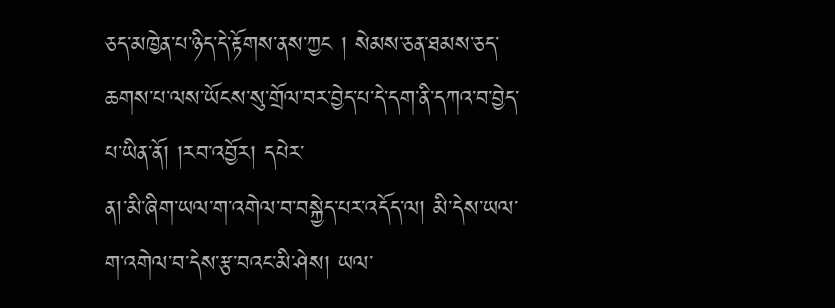ཅད་མཁྱེན་པ་ཉིད་དེ་རྟོགས་ནས་ཀྱང ། སེམས་ཅན་ཐམས་ཅད་ཆགས་པ་ལས་ཡོངས་སུ་གྲོལ་བར་བྱེད་པ་དེ་དག་ནི་དཀའ་བ་བྱེད་པ་ཡིན་ནོ། །རབ་འབྱོར། དཔེར་
ན།་མི་ཞིག་ཡལ་ག་འགེལ་བ་བསྐྱེད་པར་འདོད་ལ། མི་དེས་ཡལ་ག་འགེལ་བ་དེས་རྩ་བའང་མི་ཤེས། ཡལ་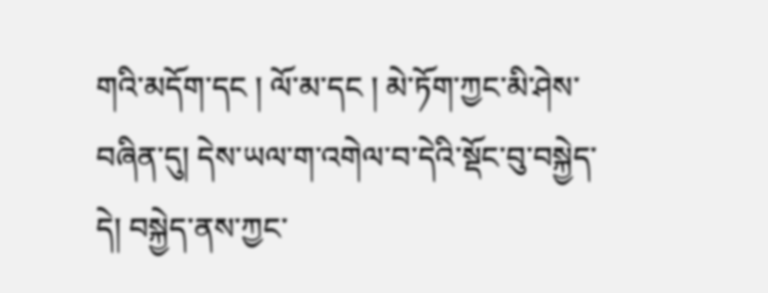གའི་མདོག་དང ། ལོ་མ་དང ། མེ་ཏོག་ཀྱང་མི་ཤེས་བཞིན་དུ། དེས་ཡལ་ག་འགེལ་བ་དེའི་སྡོང་བུ་བསྐྱེད་དེ། བསྐྱེད་ནས་ཀྱང་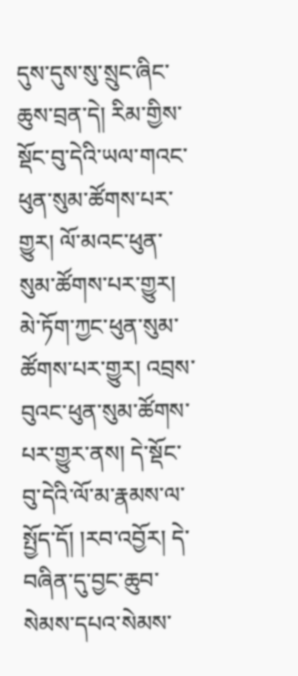དུས་དུས་སུ་སྲུང་ཞིང་ཆུས་བྲན་དེ། རིམ་གྱིས་སྡོང་བུ་དེའི་ཡལ་གའང་ཕུན་སུམ་ཚོགས་པར་གྱུར། ལོ་མའང་ཕུན་སུམ་ཚོགས་པར་གྱུར། མེ་ཏོག་ཀྱང་ཕུན་སུམ་ཚོགས་པར་གྱུར། འབྲས་བུའང་ཕུན་སུམ་ཚོགས་པར་གྱུར་ནས། དེ་སྡོང་བུ་དེའི་ལོ་མ་རྣམས་ལ་སྤྱོད་དོ། །རབ་འབྱོར། དེ་བཞིན་དུ་བྱང་ཆུབ་སེམས་དཔའ་སེམས་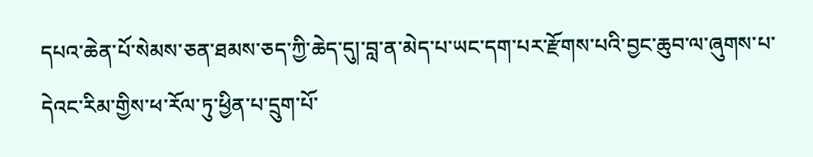དཔའ་ཆེན་པོ་སེམས་ཅན་ཐམས་ཅད་ཀྱི་ཆེད་དུ།་བླ་ན་མེད་པ་ཡང་དག་པར་རྫོགས་པའི་བྱང་ཆུབ་ལ་ཞུགས་པ་དེའང་རིམ་གྱིས་ཕ་རོལ་ཏུ་ཕྱིན་པ་དྲུག་པོ་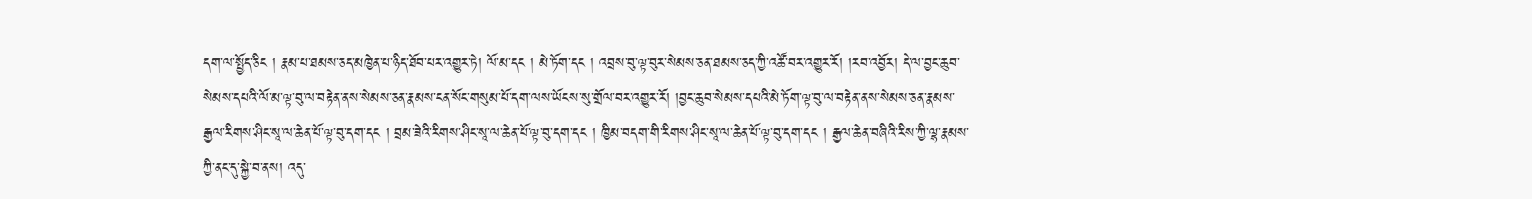དག་ལ་སྤྱོད་ཅིང ། རྣམ་པ་ཐམས་ཅད་མཁྱེན་པ་ཉིད་ཐོབ་པར་འགྱུར་ཏེ། ལོ་མ་དང ། མེ་ཏོག་དང ། འབྲས་བུ་ལྟ་བུར་སེམས་ཅན་ཐམས་ཅད་ཀྱི་འཚོ་བར་འགྱུར་རོ། །རབ་འབྱོར། དེ་ལ་བྱང་ཆུབ་སེམས་དཔའི་ལོ་མ་ལྟ་བུ་ལ་བརྟེན་ནས་སེམས་ཅན་རྣམས་ངན་སོང་གསུམ་པོ་དག་ལས་ཡོངས་སུ་གྲོལ་བར་འགྱུར་རོ། །བྱང་ཆུབ་སེམས་དཔའི་མེ་ཏོག་ལྟ་བུ་ལ་བརྟེན་ནས་སེམས་ཅན་རྣམས་རྒྱལ་རིགས་ཤིང་སཱ་ལ་ཆེན་པོ་ལྟ་བུ་དག་དང ། བྲམ་ཟེའི་རིགས་ཤིང་སཱ་ལ་ཆེན་པོ་ལྟ་བུ་དག་དང ། ཁྱིམ་བདག་གི་རིགས་ཤིང་སཱ་ལ་ཆེན་པོ་ལྟ་བུ་དག་དང ། རྒྱལ་ཆེན་བཞིའི་རིས་ཀྱི་ལྷ་རྣམས་ཀྱི་ནང་དུ་སྐྱེ་བ་ནས། འདུ་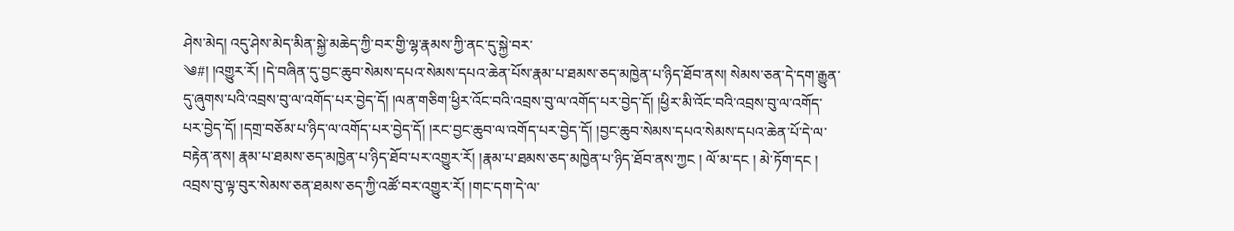ཤེས་མེད། འདུ་ཤེས་མེད་མིན་སྐྱེ་མཆེད་ཀྱི་བར་གྱི་ལྷ་རྣམས་ཀྱི་ནང་དུ་སྐྱེ་བར་
༄#། །འགྱུར་རོ། །དེ་བཞིན་དུ་བྱང་ཆུབ་སེམས་དཔའ་སེམས་དཔའ་ཆེན་པོས་རྣམ་པ་ཐམས་ཅད་མཁྱེན་པ་ཉིད་ཐོབ་ནས། སེམས་ཅན་དེ་དག་རྒྱུན་དུ་ཞུགས་པའི་འབྲས་བུ་ལ་འགོད་པར་བྱེད་དོ། །ལན་གཅིག་ཕྱིར་འོང་བའི་འབྲས་བུ་ལ་འགོད་པར་བྱེད་དོ། །ཕྱིར་མི་འོང་བའི་འབྲས་བུ་ལ་འགོད་པར་བྱེད་དོ། །དགྲ་བཅོམ་པ་ཉིད་ལ་འགོད་པར་བྱེད་དོ། །རང་བྱང་ཆུབ་ལ་འགོད་པར་བྱེད་དོ། །བྱང་ཆུབ་སེམས་དཔའ་སེམས་དཔའ་ཆེན་པོ་དེ་ལ་བརྟེན་ནས། རྣམ་པ་ཐམས་ཅད་མཁྱེན་པ་ཉིད་ཐོབ་པར་འགྱུར་རོ། །རྣམ་པ་ཐམས་ཅད་མཁྱེན་པ་ཉིད་ཐོབ་ནས་ཀྱང ། ལོ་མ་དང ། མེ་ཏོག་དང ། འབྲས་བུ་ལྟ་བུར་སེམས་ཅན་ཐམས་ཅད་ཀྱི་འཚོ་བར་འགྱུར་རོ། །གང་དག་དེ་ལ་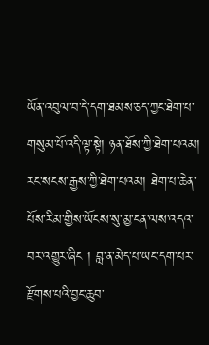ཡོན་འབུལ་བ་དེ་དག་ཐམས་ཅད་ཀྱང་ཐེག་པ་གསུམ་པོ་འདི་ལྟ་སྟེ། ཉན་ཐོས་ཀྱི་ཐེག་པའམ། རང་སངས་རྒྱས་ཀྱི་ཐེག་པའམ། ཐེག་པ་ཆེན་པོས་རིམ་གྱིས་ཡོངས་སུ་མྱ་ངན་ལས་འདའ་བར་འགྱུར་ཞིང ། བླ་ན་མེད་པ་ཡང་དག་པར་རྫོགས་པའི་བྱང་ཆུབ་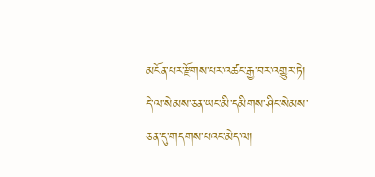མངོན་པར་རྫོགས་པར་འཚང་རྒྱ་བར་འགྱུར་ཏེ། དེ་ལ་སེམས་ཅན་ཡང་མི་དམིགས་ཤིང་སེམས་ཅན་དུ་གདགས་པའང་མེད་ལ།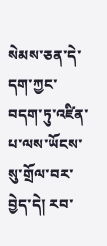སེམས་ཅན་དེ་དག་ཀྱང་བདག་ཏུ་འཛིན་པ་ལས་ཡོངས་སུ་གྲོལ་བར་བྱེད་དེ། རབ་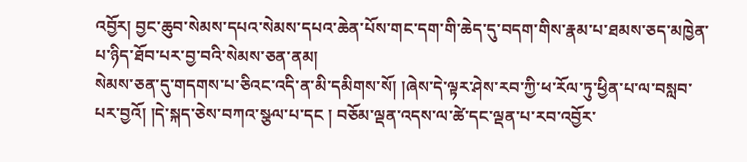འབྱོར། བྱང་ཆུབ་སེམས་དཔའ་སེམས་དཔའ་ཆེན་པོས་གང་དག་གི་ཆེད་དུ་བདག་གིས་རྣམ་པ་ཐམས་ཅད་མཁྱེན་པ་ཉིད་ཐོབ་པར་བྱ་བའི་སེམས་ཅན་ནམ།
སེམས་ཅན་དུ་གདགས་པ་ཅིའང་འདི་ན་མི་དམིགས་སོ། །ཞེས་དེ་ལྟར་ཤེས་རབ་ཀྱི་ཕ་རོལ་ཏུ་ཕྱིན་པ་ལ་བསླབ་པར་བྱའོ། །དེ་སྐད་ཅེས་བཀའ་སྩལ་པ་དང ། བཅོམ་ལྡན་འདས་ལ་ཚེ་དང་ལྡན་པ་རབ་འབྱོར་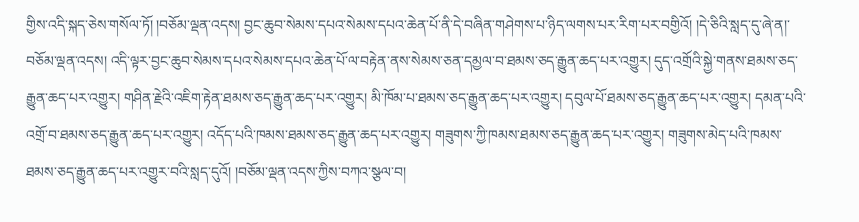གྱིས་འདི་སྐད་ཅེས་གསོལ་ཏོ། །བཅོམ་ལྡན་འདས། བྱང་ཆུབ་སེམས་དཔའ་སེམས་དཔའ་ཆེན་པོ་ནི་དེ་བཞིན་གཤེགས་པ་ཉིད་ལགས་པར་རིག་པར་བགྱིའོ། །དེ་ཅིའི་སླད་དུ་ཞེ་ན།་བཅོམ་ལྡན་འདས། འདི་ལྟར་བྱང་ཆུབ་སེམས་དཔའ་སེམས་དཔའ་ཆེན་པོ་ལ་བརྟེན་ནས་སེམས་ཅན་དམྱལ་བ་ཐམས་ཅད་རྒྱུན་ཆད་པར་འགྱུར། དུད་འགྲོའི་སྐྱེ་གནས་ཐམས་ཅད་རྒྱུན་ཆད་པར་འགྱུར། གཤིན་རྗེའི་འཇིག་རྟེན་ཐམས་ཅད་རྒྱུན་ཆད་པར་འགྱུར། མི་ཁོམ་པ་ཐམས་ཅད་རྒྱུན་ཆད་པར་འགྱུར། དབུལ་པོ་ཐམས་ཅད་རྒྱུན་ཆད་པར་འགྱུར། དམན་པའི་འགྲོ་བ་ཐམས་ཅད་རྒྱུན་ཆད་པར་འགྱུར། འདོད་པའི་ཁམས་ཐམས་ཅད་རྒྱུན་ཆད་པར་འགྱུར། གཟུགས་ཀྱི་ཁམས་ཐམས་ཅད་རྒྱུན་ཆད་པར་འགྱུར། གཟུགས་མེད་པའི་ཁམས་ཐམས་ཅད་རྒྱུན་ཆད་པར་འགྱུར་བའི་སླད་དུའོ། །བཅོམ་ལྡན་འདས་ཀྱིས་བཀའ་སྩལ་བ།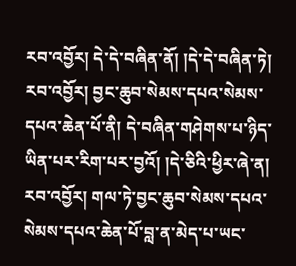རབ་འབྱོར། དེ་དེ་བཞིན་ནོ། །དེ་དེ་བཞིན་ཏེ། རབ་འབྱོར། བྱང་ཆུབ་སེམས་དཔའ་སེམས་དཔའ་ཆེན་པོ་ནི། དེ་བཞིན་གཤེགས་པ་ཉིད་ཡིན་པར་རིག་པར་བྱའོ། །དེ་ཅིའི་ཕྱིར་ཞེ་ན། རབ་འབྱོར། གལ་ཏེ་བྱང་ཆུབ་སེམས་དཔའ་སེམས་དཔའ་ཆེན་པོ་བླ་ན་མེད་པ་ཡང་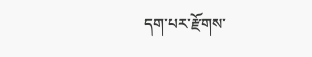དག་པར་རྫོགས་